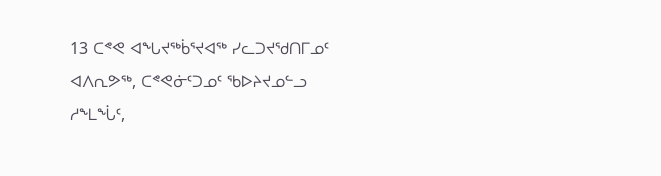13 ᑕᕝᕙ ᐊᖓᔪᖅᑳᕐᔪᐊᖅ ᓯᓚᑐᔪᖁᑎᒥᓄᑦ ᐊᐱᕆᕗᖅ, ᑕᕝᕙᓃᑦᑐᓄᑦ ᖃᐅᔨᔪᓄᓪᓗ ᓱᖕᒪᖔᑦ,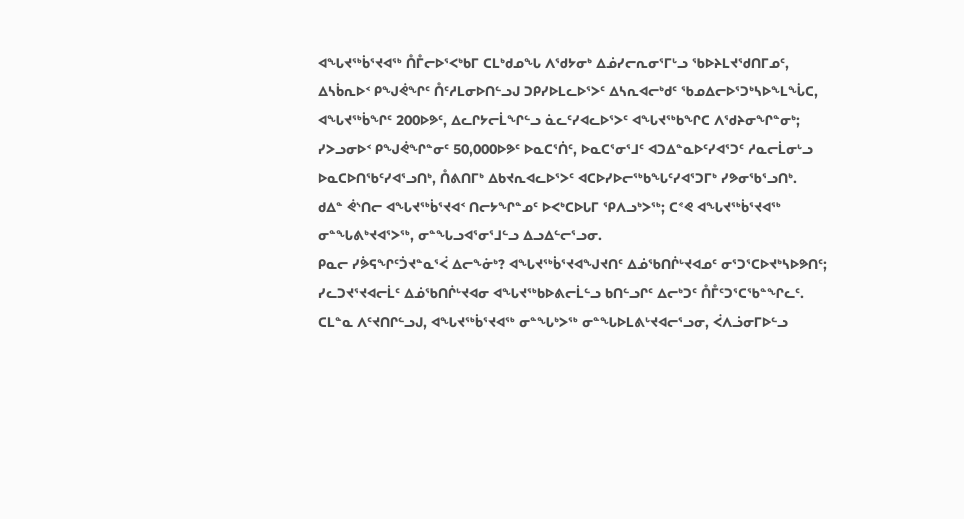ᐊᖓᔪᖅᑳᕐᔪᐊᖅ ᑍᒤᓕᐅᕐᐸᒃᑲᒥ ᑕᒪᒃᑯᓄᖓ ᐱᖁᔭᓂᒃ ᐃᓅᓯᓕᕆᓂᕐᒥᒡᓗ ᖃᐅᔨᒪᔪᖁᑎᒥᓄᑦ,
ᐃᓴᑳᕆᐅᑉ ᑭᖑᕚᖏᑦ ᑍᑦᓱᒪᓂᐅᑎᓪᓗᒍ ᑐᑭᓯᐅᒪᓚᐅᕐᐳᑦ ᐃᓴᕆᐊᓕᒃᑯᑦ ᖃᓄᐃᓕᐅᕐᑐᒃᓴᐅᖕᒪᖔᑕ, ᐊᖓᔪᖅᑳᖏᑦ 200ᐅᕗᑦ, ᐃᓚᒋᔭᓕᒫᖏᓪᓗ ᓈᓚᑦᓯᐊᓚᐅᕐᐳᑦ ᐊᖓᔪᖅᑲᖏᑕ ᐱᖁᔨᓂᖏᓐᓂᒃ;
ᓯᐳᓗᓂᐅᑉ ᑭᖑᕚᖏᓐᓂᑦ 50,000ᐅᕗᑦ ᐅᓇᑕᕐᑏᑦ, ᐅᓇᑕᕐᓂᕐᒧᑦ ᐊᑐᐃᓐᓇᐅᑦᓯᐊᕐᑐᑦ ᓱᓇᓕᒫᓂᒡᓗ ᐅᓇᑕᐅᑎᖃᑦᓯᐊᕐᓗᑎᒃ, ᑍᕕᑎᒥᒃ ᐃᑲᔪᕆᐊᓚᐅᕐᐳᑦ ᐊᑕᐅᓯᐅᓕᖅᑲᖓᑦᓯᐊᕐᑐᒥᒃ ᓯᕗᓂᖃᕐᓗᑎᒃ.
ᑯᐃᓐ ᕚᔅᑎᓕ ᐊᖓᔪᖅᑳᕐᔪᐊᑉ ᑎᓕᔭᖏᓐᓄᑦ ᐅᐸᒃᑕᐅᒐᒥ ᕿᐱᓗᒃᐳᖅ; ᑕᕝᕙ ᐊᖓᔪᖅᑳᕐᔪᐊᖅ ᓂᓐᖓᕕᒃᔪᐊᕐᐳᖅ, ᓂᓐᖓᓗᐊᕐᓂᕐᒧᓪᓗ ᐃᓗᐃᓪᓕᕐᓗᓂ.
ᑭᓇᓕ ᓯᕘᕋᖏᑦᑑᔪᓐᓇᕐᐹ ᐃᓕᖕᓃᒃ? ᐊᖓᔪᖅᑳᕐᔪᐊᖑᔪᑎᑦ ᐃᓅᖃᑎᒌᒡᔪᐊᓄᑦ ᓂᕐᑐᕐᑕᐅᔪᒃᓴᐅᕗᑎᑦ; ᓯᓚᑐᔪᕐᔪᐊᓕᒫᑦ ᐃᓅᖃᑎᒌᒡᔪᐊᓂ ᐊᖓᔪᖅᑲᐅᕕᓕᒫᓪᓗ ᑲᑎᓪᓗᒋᑦ ᐃᓕᒃᑐᑦ ᑍᒤᑦᑐᕐᑕᖃᓐᖏᓚᑦ.
ᑕᒪᓐᓇ ᐱᑦᔪᑎᒋᓪᓗᒍ, ᐊᖓᔪᖅᑳᕐᔪᐊᖅ ᓂᓐᖓᒃᐳᖅ ᓂᓐᖓᐅᒪᕕᒡᔪᐊᓕᕐᓗᓂ, ᐹᐱᓘᓂᒥᐅᓪᓗ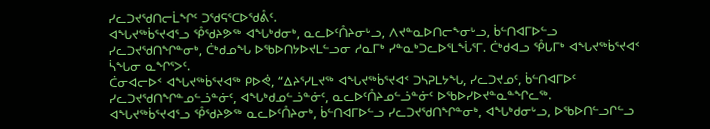ᓯᓚᑐᔪᖁᑎᓕᒫᖏᑦ ᑐᖁᕋᕐᑕᐅᖁᕔᑦ.
ᐊᖓᔪᖅᑳᕐᔪᐊᕐᓗ ᕾᖁᔨᕗᖅ ᐊᖓᒃᑯᓂᒃ, ᓇᓚᐅᑦᑍᔨᓂᒡᓗ, ᐱᔪᓐᓇᐅᑎᓕᖕᓂᒡᓗ, ᑳᓪᑎᐊᒥᐅᓪᓗ ᓯᓚᑐᔪᖁᑎᖏᓐᓂᒃ, ᑖᒃᑯᓄᖓ ᐅᖃᐅᑎᔭᐅᔪᒪᓪᓗᓂ ᓱᓇᒥᒃ ᓯᓐᓇᒃᑐᓚᐅᕐᒪᖔᕐᒥ. ᑖᒃᑯᐊᓗ ᕾᒐᒥᒃ ᐊᖓᔪᖅᑳᕐᔪᐊᑉ ᓵᖓᓂ ᓇᖏᕐᐳᑦ.
ᑖᓂᐊᓕᐅᑉ ᐊᖓᔪᖅᑳᕐᔪᐊᖅ ᑭᐅᕚ, “ᐃᔨᕐᓯᒪᔪᖅ ᐊᖓᔪᖅᑳᕐᔪᐊᑉ ᑐᓴᕈᒪᔭᖓ, ᓯᓚᑐᔪᓄᑦ, ᑳᓪᑎᐊᒥᐅᑦ ᓯᓚᑐᔪᖁᑎᖏᓐᓄᓪᓘᓐᓃᑦ, ᐊᖓᒃᑯᓄᓪᓘᓐᓃᑦ, ᓇᓚᐅᑦᑍᔨᓄᓪᓘᓐᓃᑦ ᐅᖃᐅᓯᐅᔪᓐᓇᓐᖏᓚᖅ.
ᐊᖓᔪᖅᑳᕐᔪᐊᕐᓗ ᕾᖁᔨᕗᖅ ᓇᓚᐅᑦᑍᔨᓂᒃ, ᑳᓪᑎᐊᒥᐅᓪᓗ ᓯᓚᑐᔪᖁᑎᖏᓐᓂᒃ, ᐊᖓᒃᑯᓂᒡᓗ, ᐅᖃᐅᑎᓪᓗᒋᓪᓗ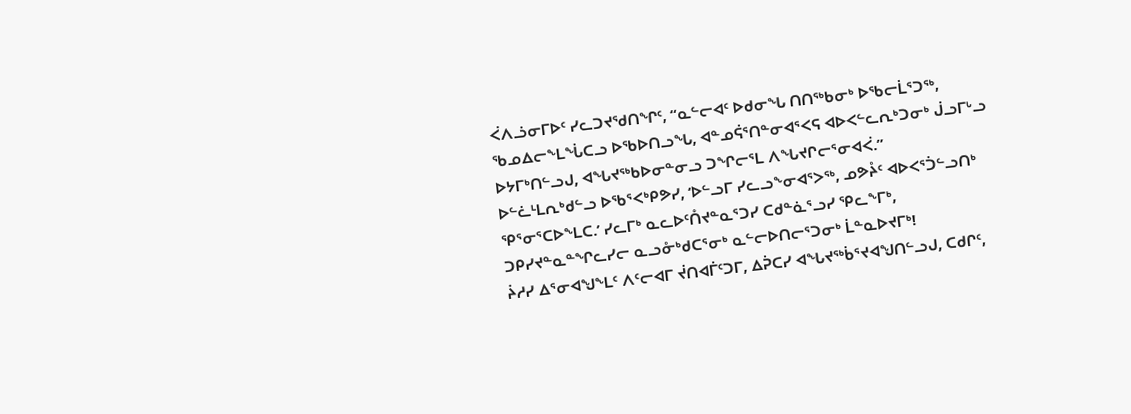ᐹᐱᓘᓂᒥᐅᑦ ᓯᓚᑐᔪᖁᑎᖏᑦ, “ᓇᓪᓕᐊᑦ ᐅᑯᓂᖓ ᑎᑎᖅᑲᓂᒃ ᐅᖃᓕᒫᕐᑐᖅ, ᖃᓄᐃᓕᖕᒪᖔᑕᓗ ᐅᖃᐅᑎᓗᖓ, ᐊᓐᓄᕌᕐᑎᓐᓂᐊᕐᐸᕋ ᐊᐅᐸᓪᓚᕆᒃᑐᓂᒃ ᒎᓗᒥᒡᓗ ᐅᔭᒥᒃᑎᓪᓗᒍ, ᐊᖓᔪᖅᑲᐅᓂᓐᓂᓗ ᑐᖏᓕᕐᒪ ᐱᖓᔪᒋᓕᕐᓂᐊᐹ.”
ᐅᓪᓛᒻᒪᕆᒃᑯᓪᓗ ᐅᖃᕐᐸᒃᑭᕗᓯ, ‘ᐅᓪᓗᒥ ᓯᓚᓗᖕᓂᐊᕐᐳᖅ, ᓄᕗᔧᑦ ᐊᐅᐸᕐᑑᓪᓗᑎᒃ ᕿᕐᓂᕐᑕᐅᖕᒪᑕ.’ ᓯᓚᒥᒃ ᓇᓚᐅᑦᑍᔪᓐᓇᕐᑐᓯ ᑕᑯᓐᓈᕐᓗᓯ ᕿᓚᖕᒥᒃ, ᑐᑭᓯᔪᓐᓇᓐᖏᓚᓯᓕ ᓇᓗᓁᒃᑯᑕᕐᓂᒃ ᓇᓪᓕᐅᑎᓕᕐᑐᓂᒃ ᒫᓐᓇᐅᔪᒥᒃ!
ᔩᓱᓯ ᐃᕐᓂᐊᖑᖕᒪᑦ ᐱᑦᓕᐊᒥ ᔫᑎᐊᒦᑦᑐᒥ, ᐃᕉᑕᓯ ᐊᖓᔪᖅᑳᕐᔪᐊᖑᑎᓪᓗᒍ, ᑕᑯᒋᑦ,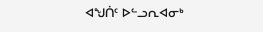ᐊᖑᑏᑦ ᐅᓪᓗᕆᐊᓂᒃ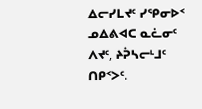ᐃᓕᓯᒪᔪᑦ ᓯᕿᓂᐅᑉ ᓄᐃᕕᐊᑕ ᓇᓛᓂᑦ ᐱᔪᑦ, ᔨᕉᓴᓕᒻᒧᑦ ᑎᑭᑉᐳᑦ.